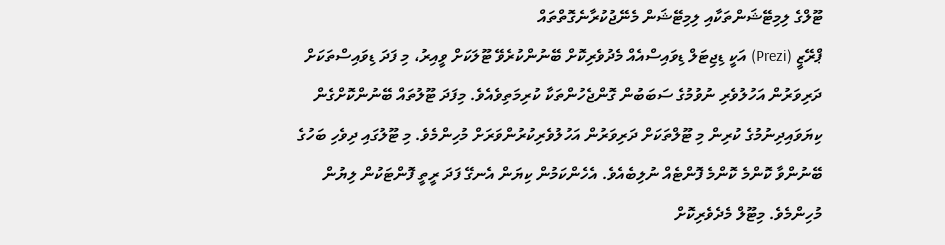ޓޫލްގެ ލިމިޓޭޝަންތަކާއި ލިމިޓޭޝަން މެނޭޖުކުރާނެގޮތްތައް
ޕްރޭޒީ (Prezi) އަކީ ޑިޖިޓަލް ޑިވައިސްއެއް މެދުވެރިކޮށް ބޭނުންކުރެވޭ ޓޫލަކަށް ވީއިރު، މި ފަދަ ޑިވައިސްތަކަށް ދަރިވަރުން އަހުލުވެރި ނުވުމުގެ ސަބަބުން ގޮންޖެހުންތަކާ ކުރިމަތިވެއެވެ. މިފަދަ ޓޫލުތައް ބޭނުންކޮށްގެން ކިޔަވައިދިނުމުގެ ކުރިން މި ޓޫލްތަކަށް ދަރިވަރުން އަހުލުވެރިކުރުންވަރަށް މުހިންމެވެ. މި ޓޫލުގައި ދިވެހި ބަހުގެ ބޭނުންވާ ކޮންމެ ކޮންމެ ފޮންޓެއް ނުލިބެއެވެ. އެހެންކަމުން ކިޔަން އެނގޭ ފަދަ ރީތީ ފޮންޓަކުން ލިޔުން މުހިންމެވެ. މިޓޫލް މެދެވެރިކޮށް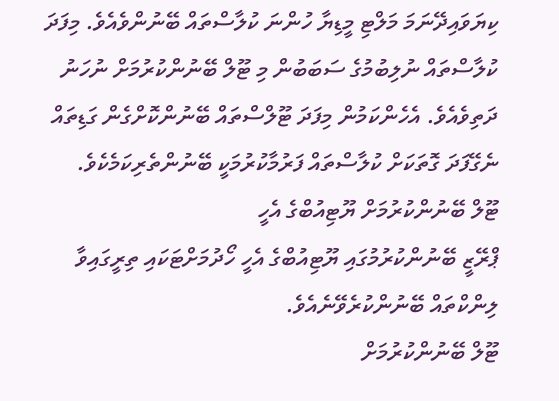ކިޔަވައިދޭނަމަ މަލްޓި މީޑިޔާ ހުންނަ ކުލާސްތައް ބޭނުންވެއެވެ. މިފަދަ ކުލާސްތައް ނުލިބުމުގެ ސަބަބުން މި ޓޫލް ބޭނުންކުރުމަށް ނުހަނު ދަތިވެއެވެ. އެހެންކަމުން މިފަދަ ޓޫލްސްތައް ބޭނުންކޮށްގެން ގަޑިތައް ނެގޭފަދަ ގޮތަކަށް ކުލާސްތައް ފަރުމާކުރުމަކީ ބޭނުންތެރިކަމެކެވެ.
ޓޫލް ބޭނުންކުރުމަށް ޔޫޓިއުބްގެ އެހީ
ޕްރޭޒީ ބޭނުންކުރުމުގައި ޔޫޓިއުބްގެ އެހީ ހޯދުމަށްޓަކައި ތިރީގައިވާ ލިންކްތައް ބޭނުންކުރެވޭނެއެވެ.
ޓޫލް ބޭނުންކުރުމަށް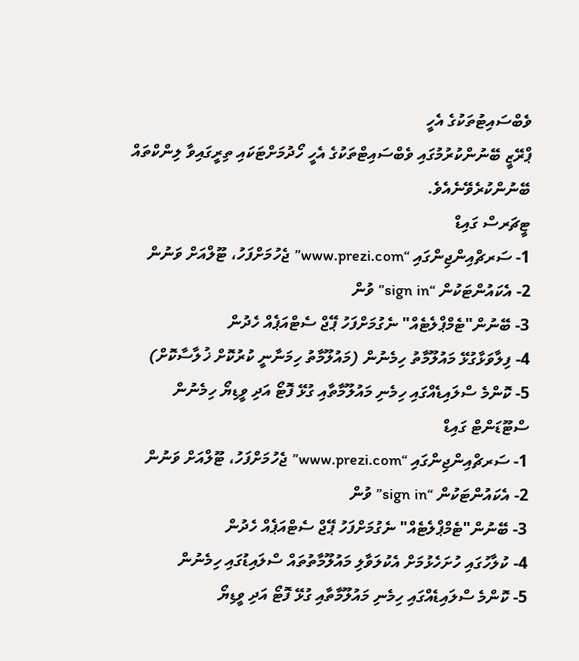ވެބްސައިޓުތަކުގެ އެހީ
ޕްރޭޒީ ބޭނުންކުރުމުގައި ވެބްސައިޓްތަކުގެ އެހީ ހޯދުމަށްޓަކައި ތިރީގައިވާ ލިންކްތައް ބޭނުންކުރެވޭނެއެވެ.
ޓީޗަރސް ގައިޑް
1- ސަރޗްއިންޖިންގައި “www.prezi.com” ޖެހުމަށްފަހު، ޓޫލްއަށް ވަނުން
2- އެކައުންޓަކުން “sign in” ވުން
3- ބޭނުން"ޓެމްޕްލެޓެއް" ނެގުމަށްފަހު ޕޭޖް ސެޓްއަޕެއް ހެދުން
4- ފިލާވަޅާގުޅޭ މައުލޫމާތު ހިމެނުން (މައުލޫމާތު ހިމަނާނީ ކުރުކޮށް ޚުލާސާކޮށް)
5- ކޮންމެ ސްލައިޑެއްގައި ހިމެނި މައުލޫމާތާއި ގުޅޭ ފޮޓޯ އަދި ވީޑިޔޯ ހިމެނުން
ސްޓޫޑަންޓް ގައިޑް
1- ސަރޗްއިންޖިންގައި “www.prezi.com” ޖެހުމަށްފަހު، ޓޫލްއަށް ވަނުން
2- އެކައުންޓަކުން “sign in” ވުން
3- ބޭނުން"ޓެމްޕްލެޓެއް" ނެގުމަށްފަހު ޕޭޖް ސެޓްއަޕެއް ހެދުން
4- ކުލާހުގައި ހުށަހެޅުމަށް އެކުލަވާލި މައުލޫމާތުތައް ސްލައިޑުގައި ހިމެނުން
5- ކޮންމެ ސްލައިޑެއްގައި ހިމެނި މައުލޫމާތާއި ގުޅޭ ފޮޓޯ އަދި ވީޑިޔޯ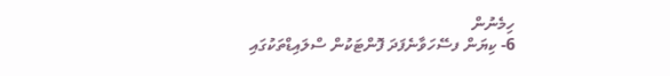ހިމެނުން
6- ކިޔަން ފސޭހަވާނެފަދަ ފޮންޓަކުން ސްލައިޑްތަކުގައި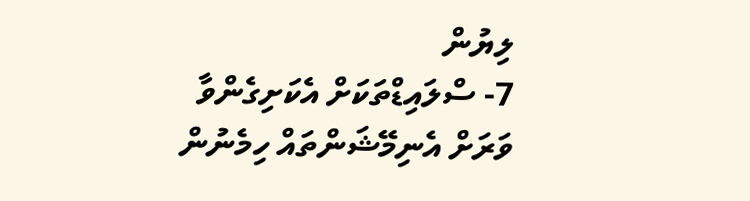ލިޔުން
7- ސްލައިޑްތަކަށް އެކަށިގެންވާ ވަރަށް އެނިމޭޝަންތައް ހިމެނުން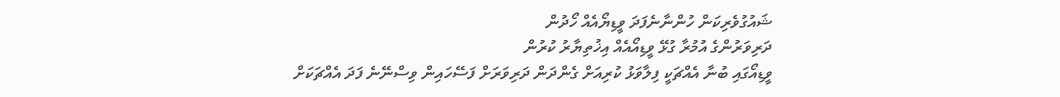ޝައުގުވެރިކަން ހުންނާނެފަދަ ވީޑިޔޯއެއް ހޯދުން
ދަރިވަރުންގެ އުމުރާ ގުޅޭ ވީޑިއޯއެއް އިޚުތިޔާރު ކުރުން
ވީޑިއޯގައި ބުނާ އެއްޗަކީ ފިލާވަޅު ކުރިއަށް ގެންދަން ދަރިވަރަށް ފަސޭހައިން ވިސްނޭނެ ފަދަ އެއްޗަކަށް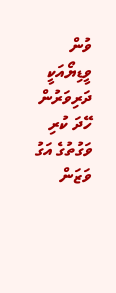ވުން
ވީޑިޔޯއަކީ ދަރިވަރުން ހޭދަ ކުރި ވަގުތުގެ އަގު ވަޒަން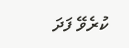ކުރެވޭ ފަދަ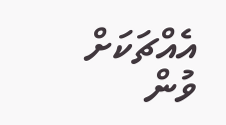އެއްޗަކަށް ވުން